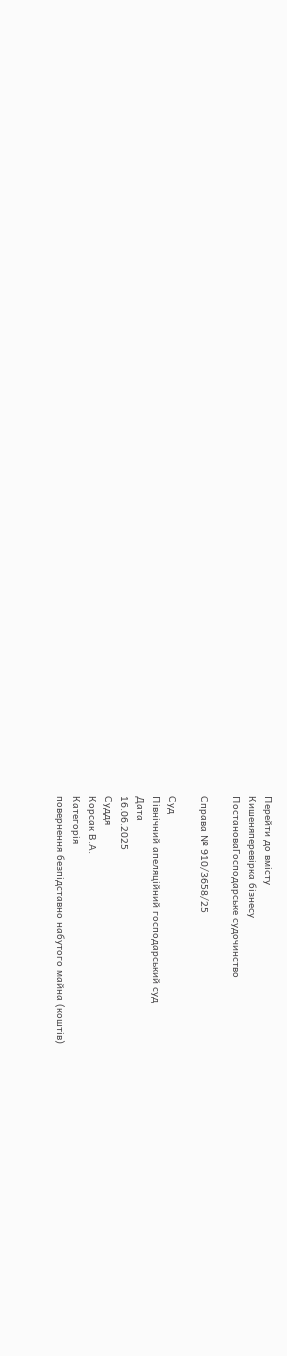Перейти до вмісту
Кишеняперевірка бізнесу
ПостановаГосподарське судочинство

Справа № 910/3658/25

Суд
Північний апеляційний господарський суд
Дата
16.06.2025
Суддя
Корсак В.А.
Категорія
повернення безпідставно набутого майна (коштів)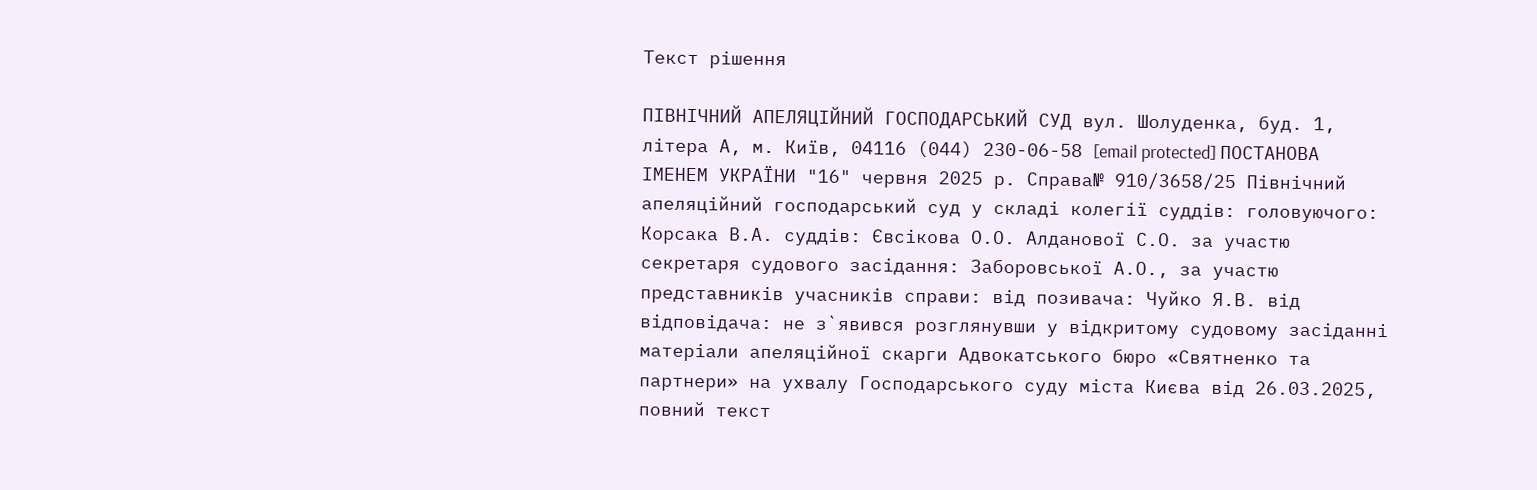Текст рішення

ПІВНІЧНИЙ АПЕЛЯЦІЙНИЙ ГОСПОДАРСЬКИЙ СУД вул. Шолуденка, буд. 1, літера А, м. Київ, 04116 (044) 230-06-58 [email protected] ПОСТАНОВА ІМЕНЕМ УКРАЇНИ "16" червня 2025 р. Справа№ 910/3658/25 Північний апеляційний господарський суд у складі колегії суддів: головуючого: Корсака В.А. суддів: Євсікова О.О. Алданової С.О. за участю секретаря судового засідання: Заборовської А.О., за участю представників учасників справи: від позивача: Чуйко Я.В. від відповідача: не з`явився розглянувши у відкритому судовому засіданні матеріали апеляційної скарги Адвокатського бюро «Святненко та партнери» на ухвалу Господарського суду міста Києва від 26.03.2025, повний текст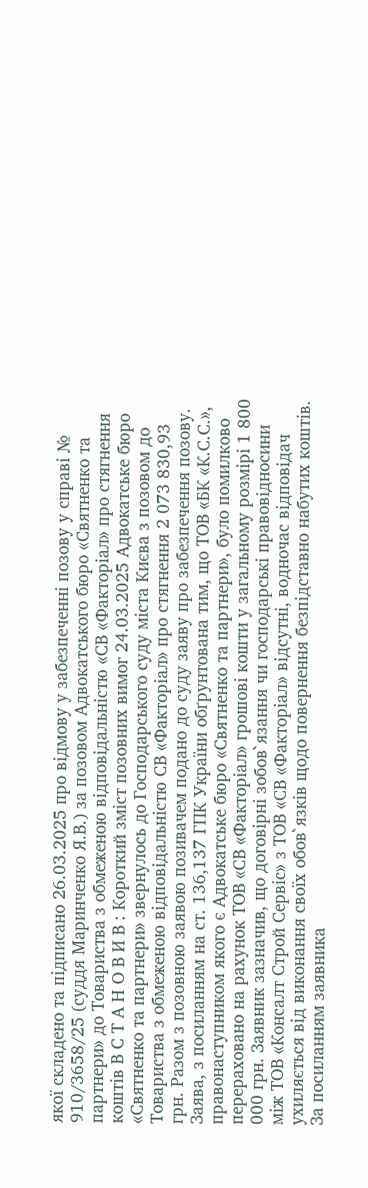якої складено та підписано 26.03.2025 про відмову у забезпеченні позову у справі № 910/3658/25 (суддя Маринченко Я.В.) за позовом Адвокатського бюро «Святненко та партнери» до Товариства з обмеженою відповідальністю «СВ «Факторіал» про стягнення коштів В С Т А Н О В И В : Короткий зміст позовних вимог 24.03.2025 Адвокатське бюро «Святненко та партнери» звернулось до Господарського суду міста Києва з позовом до Товариства з обмеженою відповідальністю СВ «Факторіал» про стягнення 2 073 830,93 грн. Разом з позовною заявою позивачем подано до суду заяву про забезпечення позову. Заява, з посиланням на ст. 136,137 ГПК України обґрунтована тим, що ТОВ «БК «К.С.С.», правонаступником якого є Адвокатське бюро «Святненко та партнери», було помилково перераховано на рахунок ТОВ «СВ «Факторіал» грошові кошти у загальному розмірі 1 800 000 грн. Заявник зазначив, що договірні зобов`язання чи господарські правовідносини між ТОВ «Консалт Строй Сервіс» з ТОВ «СВ «Факторіал» відсутні, водночас відповідач ухиляється від виконання своїх обов`язків щодо повернення безпідставно набутих коштів. За посиланням заявника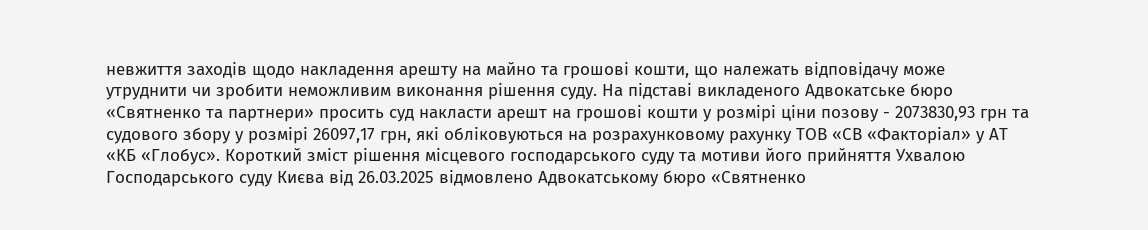невжиття заходів щодо накладення арешту на майно та грошові кошти, що належать відповідачу може утруднити чи зробити неможливим виконання рішення суду. На підставі викладеного Адвокатське бюро «Святненко та партнери» просить суд накласти арешт на грошові кошти у розмірі ціни позову - 2073830,93 грн та судового збору у розмірі 26097,17 грн, які обліковуються на розрахунковому рахунку ТОВ «СВ «Факторіал» у АТ «КБ «Глобус». Короткий зміст рішення місцевого господарського суду та мотиви його прийняття Ухвалою Господарського суду Києва від 26.03.2025 відмовлено Адвокатському бюро «Святненко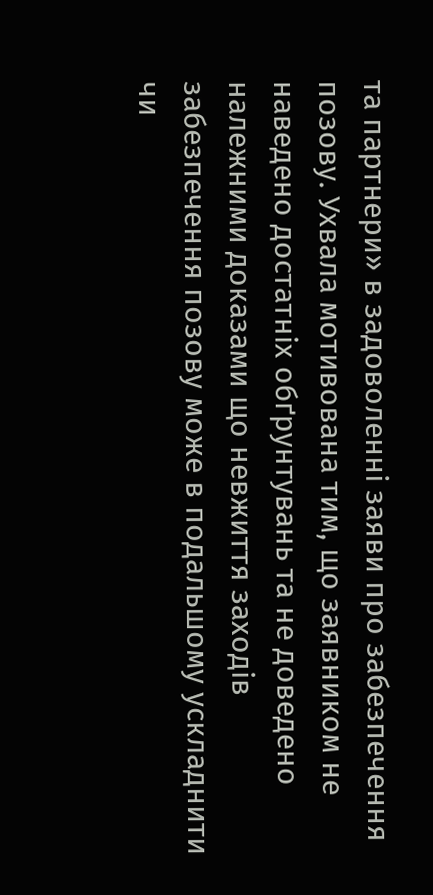та партнери» в задоволенні заяви про забезпечення позову. Ухвала мотивована тим, що заявником не наведено достатніх обґрунтувань та не доведено належними доказами що невжиття заходів забезпечення позову може в подальшому ускладнити чи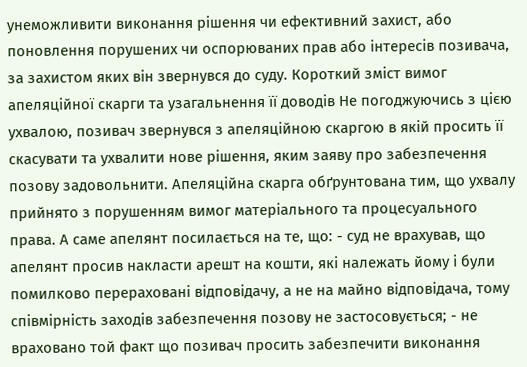унеможливити виконання рішення чи ефективний захист, або поновлення порушених чи оспорюваних прав або інтересів позивача, за захистом яких він звернувся до суду. Короткий зміст вимог апеляційної скарги та узагальнення її доводів Не погоджуючись з цією ухвалою, позивач звернувся з апеляційною скаргою в якій просить її скасувати та ухвалити нове рішення, яким заяву про забезпечення позову задовольнити. Апеляційна скарга обґрунтована тим, що ухвалу прийнято з порушенням вимог матеріального та процесуального права. А саме апелянт посилається на те, що: - суд не врахував, що апелянт просив накласти арешт на кошти, які належать йому і були помилково перераховані відповідачу, а не на майно відповідача, тому співмірність заходів забезпечення позову не застосовується; - не враховано той факт що позивач просить забезпечити виконання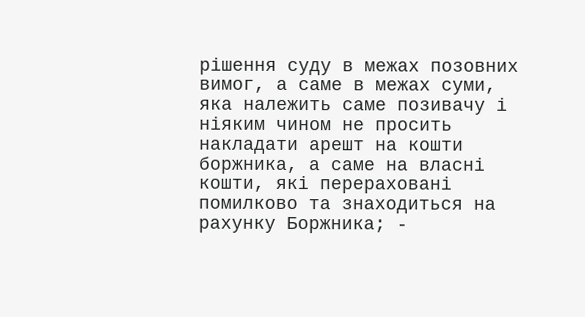рішення суду в межах позовних вимог, а саме в межах суми, яка належить саме позивачу і ніяким чином не просить накладати арешт на кошти боржника, а саме на власні кошти, які перераховані помилково та знаходиться на рахунку Боржника; -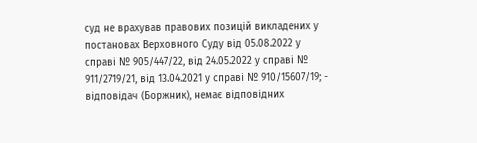суд не врахував правових позицій викладених у постановах Верховного Суду від 05.08.2022 у справі № 905/447/22, від 24.05.2022 у справі № 911/2719/21, від 13.04.2021 у справі № 910/15607/19; - відповідач (Боржник), немає відповідних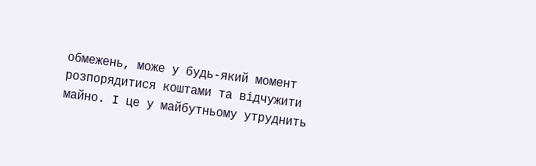обмежень, може у будь-який момент розпорядитися коштами та відчужити майно. І це у майбутньому утруднить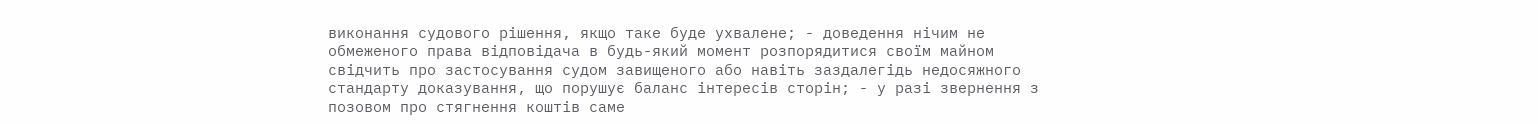виконання судового рішення, якщо таке буде ухвалене; - доведення нічим не обмеженого права відповідача в будь-який момент розпорядитися своїм майном свідчить про застосування судом завищеного або навіть заздалегідь недосяжного стандарту доказування, що порушує баланс інтересів сторін; - у разі звернення з позовом про стягнення коштів саме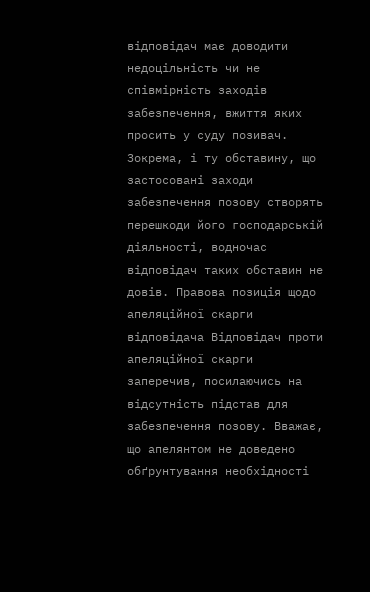відповідач має доводити недоцільність чи не співмірність заходів забезпечення, вжиття яких просить у суду позивач. Зокрема, і ту обставину, що застосовані заходи забезпечення позову створять перешкоди його господарській діяльності, водночас відповідач таких обставин не довів. Правова позиція щодо апеляційної скарги відповідача Відповідач проти апеляційної скарги заперечив, посилаючись на відсутність підстав для забезпечення позову. Вважає, що апелянтом не доведено обґрунтування необхідності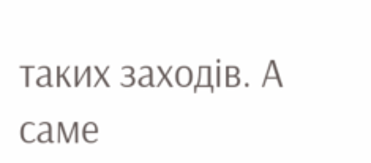таких заходів. А саме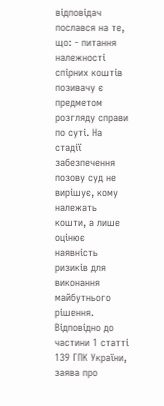відповідач послався на те, що: - питання належності спірних коштів позивачу є предметом розгляду справи по суті. На стадії забезпечення позову суд не вирішує, кому належать кошти, а лише оцінює наявність ризиків для виконання майбутнього рішення. Відповідно до частини 1 статті 139 ГПК України, заява про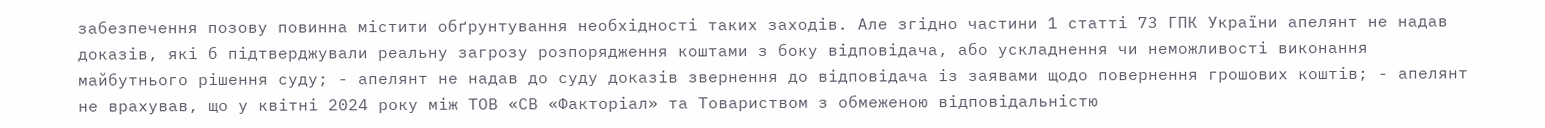забезпечення позову повинна містити обґрунтування необхідності таких заходів. Але згідно частини 1 статті 73 ГПК України апелянт не надав доказів, які б підтверджували реальну загрозу розпорядження коштами з боку відповідача, або ускладнення чи неможливості виконання майбутнього рішення суду; - апелянт не надав до суду доказів звернення до відповідача із заявами щодо повернення грошових коштів; - апелянт не врахував, що у квітні 2024 року між ТОВ «СВ «Факторіал» та Товариством з обмеженою відповідальністю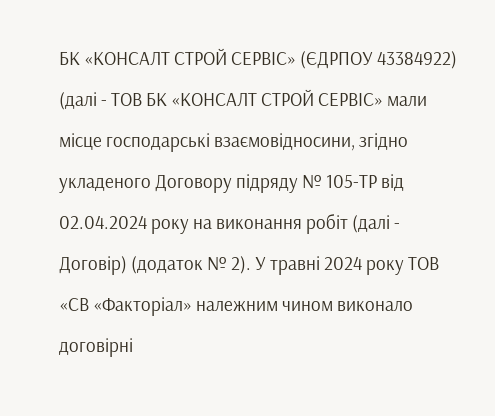БК «КОНСАЛТ СТРОЙ СЕРВІС» (ЄДРПОУ 43384922) (далі - ТОВ БК «КОНСАЛТ СТРОЙ СЕРВІС» мали місце господарські взаємовідносини, згідно укладеного Договору підряду № 105-ТР від 02.04.2024 року на виконання робіт (далі - Договір) (додаток № 2). У травні 2024 року ТОВ «СВ «Факторіал» належним чином виконало договірні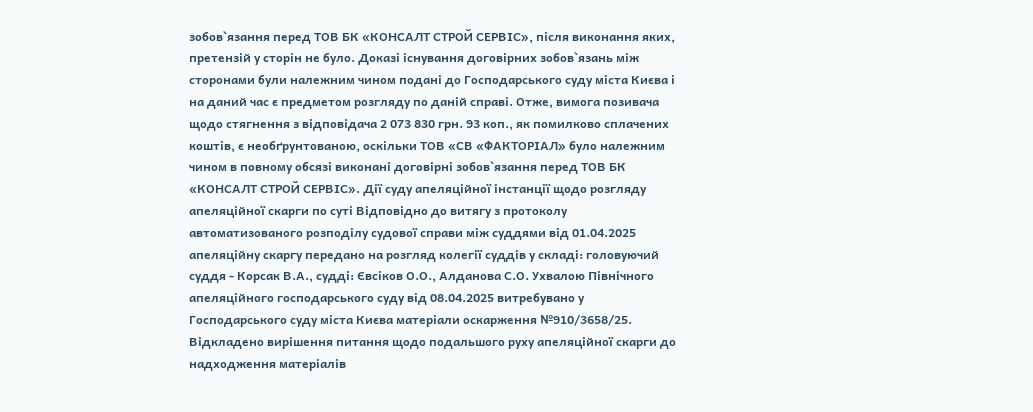зобов`язання перед ТОВ БК «КОНСАЛТ СТРОЙ СЕРВІС», після виконання яких, претензій у сторін не було. Доказі існування договірних зобов`язань між сторонами були належним чином подані до Господарського суду міста Києва і на даний час є предметом розгляду по даній справі. Отже, вимога позивача щодо стягнення з відповідача 2 073 830 грн. 93 коп., як помилково сплачених коштів, є необґрунтованою, оскільки ТОВ «СВ «ФАКТОРІАЛ» було належним чином в повному обсязі виконані договірні зобов`язання перед ТОВ БК «КОНСАЛТ СТРОЙ СЕРВІС». Дії суду апеляційної інстанції щодо розгляду апеляційної скарги по суті Відповідно до витягу з протоколу автоматизованого розподілу судової справи між суддями від 01.04.2025 апеляційну скаргу передано на розгляд колегії суддів у складі: головуючий суддя - Корсак В.А., судді: Євсіков О.О., Алданова С.О. Ухвалою Північного апеляційного господарського суду від 08.04.2025 витребувано у Господарського суду міста Києва матеріали оскарження №910/3658/25. Відкладено вирішення питання щодо подальшого руху апеляційної скарги до надходження матеріалів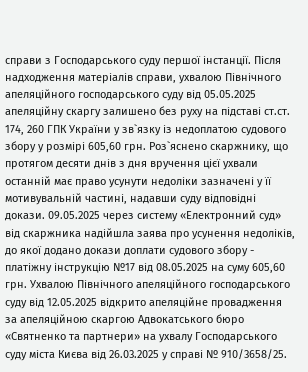справи з Господарського суду першої інстанції. Після надходження матеріалів справи, ухвалою Північного апеляційного господарського суду від 05.05.2025 апеляційну скаргу залишено без руху на підставі ст.ст. 174, 260 ГПК України у зв`язку із недоплатою судового збору у розмірі 605,60 грн. Роз`яснено скаржнику, що протягом десяти днів з дня вручення цієї ухвали останній має право усунути недоліки зазначені у її мотивувальній частині, надавши суду відповідні докази. 09.05.2025 через систему «Електронний суд» від скаржника надійшла заява про усунення недоліків, до якої додано докази доплати судового збору - платіжну інструкцію №17 від 08.05.2025 на суму 605,60 грн. Ухвалою Північного апеляційного господарського суду від 12.05.2025 відкрито апеляційне провадження за апеляційною скаргою Адвокатського бюро «Святненко та партнери» на ухвалу Господарського суду міста Києва від 26.03.2025 у справі № 910/3658/25.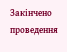Закінчено проведення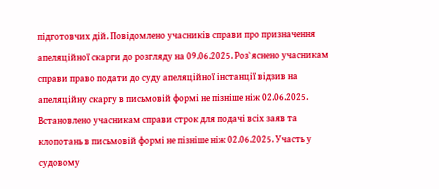підготовчих дій. Повідомлено учасників справи про призначення апеляційної скарги до розгляду на 09.06.2025. Роз`яснено учасникам справи право подати до суду апеляційної інстанції відзив на апеляційну скаргу в письмовій формі не пізніше ніж 02.06.2025. Встановлено учасникам справи строк для подачі всіх заяв та клопотань в письмовій формі не пізніше ніж 02.06.2025. Участь у судовому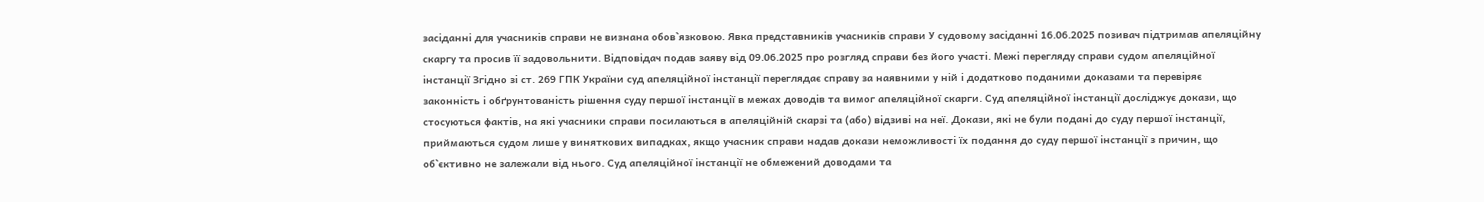засіданні для учасників справи не визнана обов`язковою. Явка представників учасників справи У судовому засіданні 16.06.2025 позивач підтримав апеляційну скаргу та просив її задовольнити. Відповідач подав заяву від 09.06.2025 про розгляд справи без його участі. Межі перегляду справи судом апеляційної інстанції Згідно зі ст. 269 ГПК України суд апеляційної інстанції переглядає справу за наявними у ній і додатково поданими доказами та перевіряє законність і обґрунтованість рішення суду першої інстанції в межах доводів та вимог апеляційної скарги. Суд апеляційної інстанції досліджує докази, що стосуються фактів, на які учасники справи посилаються в апеляційній скарзі та (або) відзиві на неї. Докази, які не були подані до суду першої інстанції, приймаються судом лише у виняткових випадках, якщо учасник справи надав докази неможливості їх подання до суду першої інстанції з причин, що об`єктивно не залежали від нього. Суд апеляційної інстанції не обмежений доводами та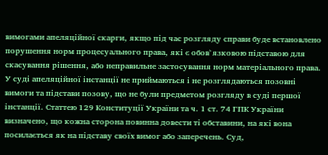вимогами апеляційної скарги, якщо під час розгляду справи буде встановлено порушення норм процесуального права, які є обов`язковою підставою для скасування рішення, або неправильне застосування норм матеріального права. У суді апеляційної інстанції не приймаються і не розглядаються позовні вимоги та підстави позову, що не були предметом розгляду в суді першої інстанції. Статтею 129 Конституції України та ч. 1 ст. 74 ГПК України визначено, що кожна сторона повинна довести ті обставини, на які вона посилається як на підставу своїх вимог або заперечень. Суд,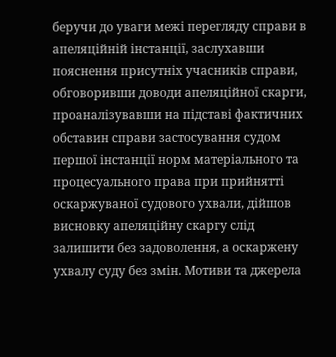беручи до уваги межі перегляду справи в апеляційній інстанції, заслухавши пояснення присутніх учасників справи, обговоривши доводи апеляційної скарги, проаналізувавши на підставі фактичних обставин справи застосування судом першої інстанції норм матеріального та процесуального права при прийнятті оскаржуваної судового ухвали, дійшов висновку апеляційну скаргу слід залишити без задоволення, а оскаржену ухвалу суду без змін. Мотиви та джерела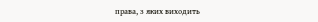права, з яких виходить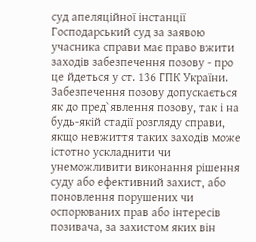суд апеляційної інстанції Господарський суд за заявою учасника справи має право вжити заходів забезпечення позову - про це йдеться у ст. 136 ГПК України. Забезпечення позову допускається як до пред`явлення позову, так і на будь-якій стадії розгляду справи, якщо невжиття таких заходів може істотно ускладнити чи унеможливити виконання рішення суду або ефективний захист, або поновлення порушених чи оспорюваних прав або інтересів позивача, за захистом яких він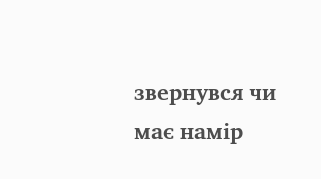звернувся чи має намір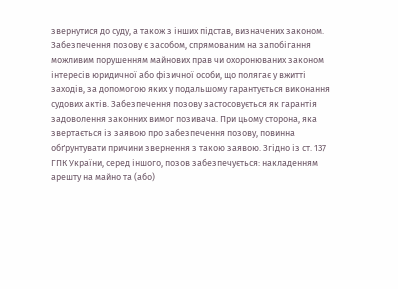звернутися до суду, а також з інших підстав, визначених законом. Забезпечення позову є засобом, спрямованим на запобігання можливим порушенням майнових прав чи охоронюваних законом інтересів юридичної або фізичної особи, що полягає у вжитті заходів, за допомогою яких у подальшому гарантується виконання судових актів. Забезпечення позову застосовується як гарантія задоволення законних вимог позивача. При цьому сторона, яка звертається із заявою про забезпечення позову, повинна обґрунтувати причини звернення з такою заявою. Згідно із ст. 137 ГПК України, серед іншого, позов забезпечується: накладенням арешту на майно та (або)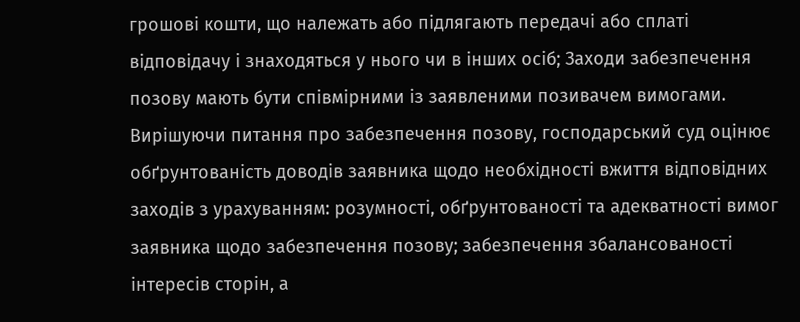грошові кошти, що належать або підлягають передачі або сплаті відповідачу і знаходяться у нього чи в інших осіб; Заходи забезпечення позову мають бути співмірними із заявленими позивачем вимогами. Вирішуючи питання про забезпечення позову, господарський суд оцінює обґрунтованість доводів заявника щодо необхідності вжиття відповідних заходів з урахуванням: розумності, обґрунтованості та адекватності вимог заявника щодо забезпечення позову; забезпечення збалансованості інтересів сторін, а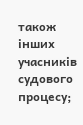також інших учасників судового процесу;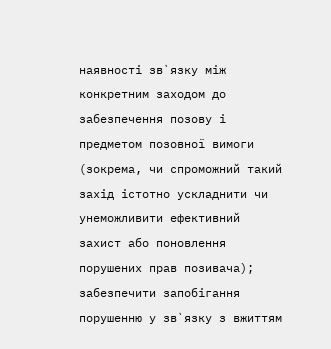наявності зв`язку між конкретним заходом до забезпечення позову і предметом позовної вимоги (зокрема, чи спроможний такий захід істотно ускладнити чи унеможливити ефективний захист або поновлення порушених прав позивача); забезпечити запобігання порушенню у зв`язку з вжиттям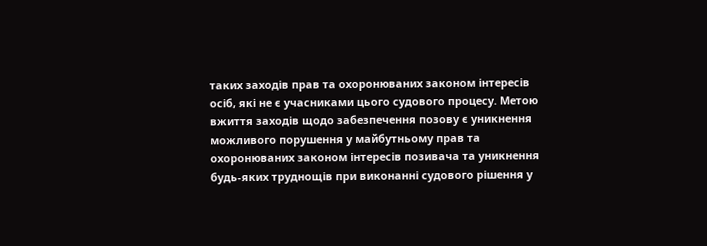таких заходів прав та охоронюваних законом інтересів осіб, які не є учасниками цього судового процесу. Метою вжиття заходів щодо забезпечення позову є уникнення можливого порушення у майбутньому прав та охоронюваних законом інтересів позивача та уникнення будь-яких труднощів при виконанні судового рішення у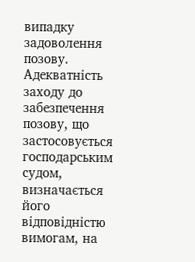випадку задоволення позову. Адекватність заходу до забезпечення позову, що застосовується господарським судом, визначається його відповідністю вимогам, на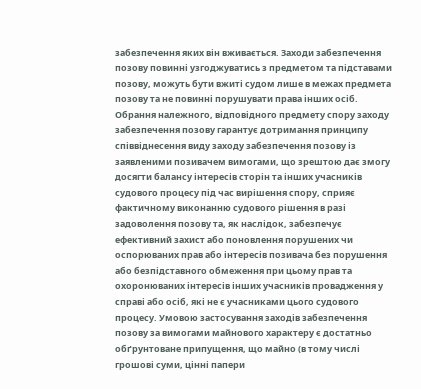забезпечення яких він вживається. Заходи забезпечення позову повинні узгоджуватись з предметом та підставами позову, можуть бути вжиті судом лише в межах предмета позову та не повинні порушувати права інших осіб. Обрання належного, відповідного предмету спору заходу забезпечення позову гарантує дотримання принципу співвіднесення виду заходу забезпечення позову із заявленими позивачем вимогами, що зрештою дає змогу досягти балансу інтересів сторін та інших учасників судового процесу під час вирішення спору, сприяє фактичному виконанню судового рішення в разі задоволення позову та, як наслідок, забезпечує ефективний захист або поновлення порушених чи оспорюваних прав або інтересів позивача без порушення або безпідставного обмеження при цьому прав та охоронюваних інтересів інших учасників провадження у справі або осіб, які не є учасниками цього судового процесу. Умовою застосування заходів забезпечення позову за вимогами майнового характеру є достатньо обґрунтоване припущення, що майно (в тому числі грошові суми, цінні папери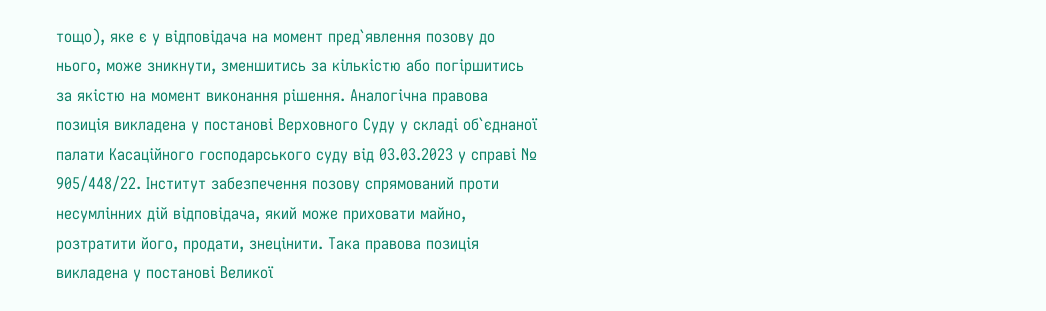тощо), яке є у відповідача на момент пред`явлення позову до нього, може зникнути, зменшитись за кількістю або погіршитись за якістю на момент виконання рішення. Аналогічна правова позиція викладена у постанові Верховного Суду у складі об`єднаної палати Касаційного господарського суду від 03.03.2023 у справі № 905/448/22. Інститут забезпечення позову спрямований проти несумлінних дій відповідача, який може приховати майно, розтратити його, продати, знецінити. Така правова позиція викладена у постанові Великої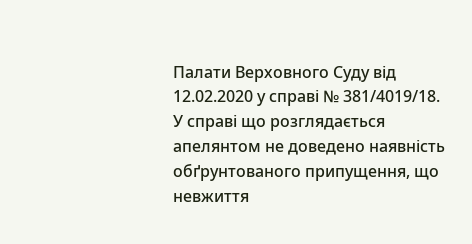Палати Верховного Суду від 12.02.2020 у справі № 381/4019/18. У справі що розглядається апелянтом не доведено наявність обґрунтованого припущення, що невжиття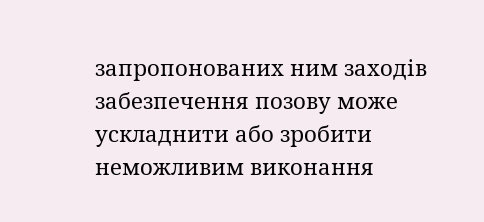запропонованих ним заходів забезпечення позову може ускладнити або зробити неможливим виконання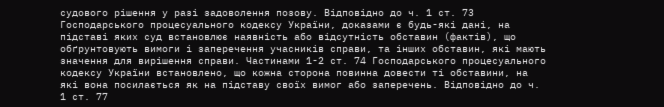судового рішення у разі задоволення позову. Відповідно до ч. 1 ст. 73 Господарського процесуального кодексу України, доказами є будь-які дані, на підставі яких суд встановлює наявність або відсутність обставин (фактів), що обґрунтовують вимоги і заперечення учасників справи, та інших обставин, які мають значення для вирішення справи. Частинами 1-2 ст. 74 Господарського процесуального кодексу України встановлено, що кожна сторона повинна довести ті обставини, на які вона посилається як на підставу своїх вимог або заперечень. Відповідно до ч. 1 ст. 77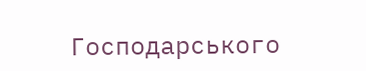Господарського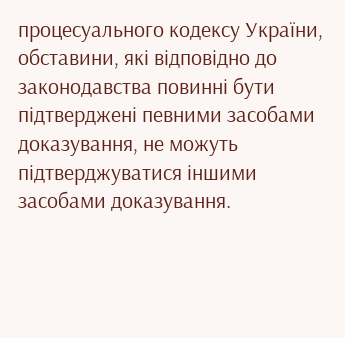процесуального кодексу України, обставини, які відповідно до законодавства повинні бути підтверджені певними засобами доказування, не можуть підтверджуватися іншими засобами доказування.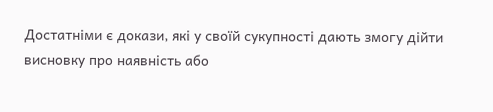Достатніми є докази, які у своїй сукупності дають змогу дійти висновку про наявність або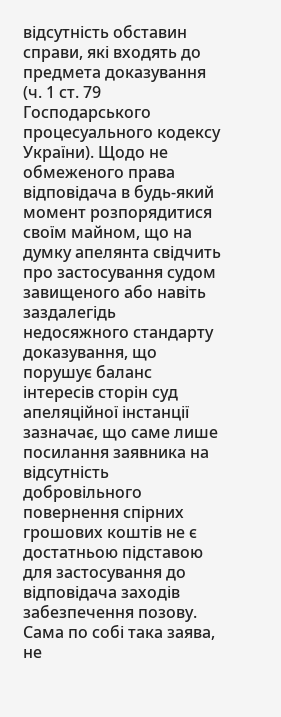відсутність обставин справи, які входять до предмета доказування (ч. 1 ст. 79 Господарського процесуального кодексу України). Щодо не обмеженого права відповідача в будь-який момент розпорядитися своїм майном, що на думку апелянта свідчить про застосування судом завищеного або навіть заздалегідь недосяжного стандарту доказування, що порушує баланс інтересів сторін суд апеляційної інстанції зазначає, що саме лише посилання заявника на відсутність добровільного повернення спірних грошових коштів не є достатньою підставою для застосування до відповідача заходів забезпечення позову. Сама по собі така заява, не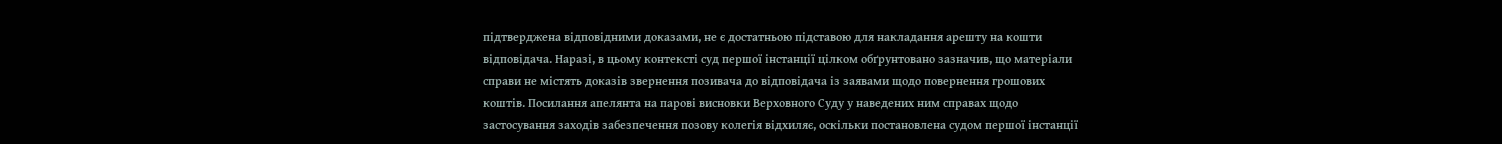підтверджена відповідними доказами, не є достатньою підставою для накладання арешту на кошти відповідача. Наразі, в цьому контексті суд першої інстанції цілком обґрунтовано зазначив, що матеріали справи не містять доказів звернення позивача до відповідача із заявами щодо повернення грошових коштів. Посилання апелянта на парові висновки Верховного Суду у наведених ним справах щодо застосування заходів забезпечення позову колегія відхиляє, оскільки постановлена судом першої інстанції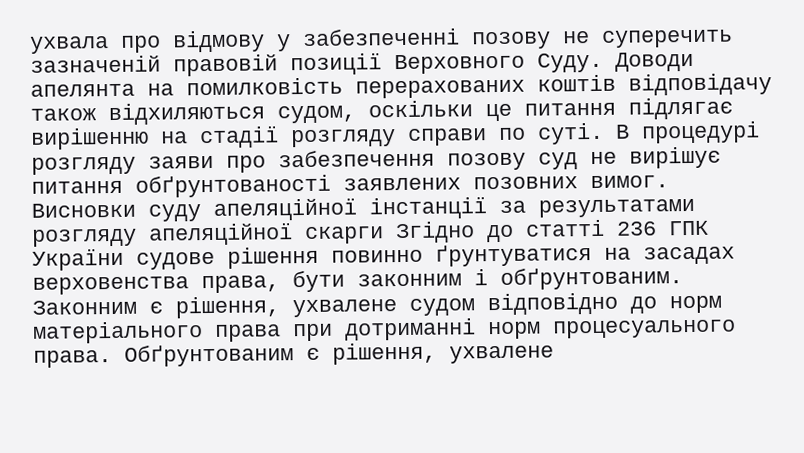ухвала про відмову у забезпеченні позову не суперечить зазначеній правовій позиції Верховного Суду. Доводи апелянта на помилковість перерахованих коштів відповідачу також відхиляються судом, оскільки це питання підлягає вирішенню на стадії розгляду справи по суті. В процедурі розгляду заяви про забезпечення позову суд не вирішує питання обґрунтованості заявлених позовних вимог. Висновки суду апеляційної інстанції за результатами розгляду апеляційної скарги Згідно до статті 236 ГПК України судове рішення повинно ґрунтуватися на засадах верховенства права, бути законним і обґрунтованим. Законним є рішення, ухвалене судом відповідно до норм матеріального права при дотриманні норм процесуального права. Обґрунтованим є рішення, ухвалене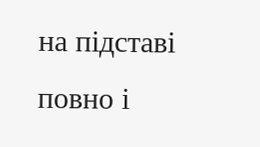на підставі повно і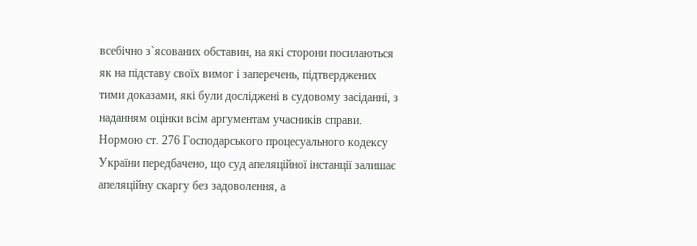всебічно з`ясованих обставин, на які сторони посилаються як на підставу своїх вимог і заперечень, підтверджених тими доказами, які були досліджені в судовому засіданні, з наданням оцінки всім аргументам учасників справи. Нормою ст. 276 Господарського процесуального кодексу України передбачено, що суд апеляційної інстанції залишає апеляційну скаргу без задоволення, а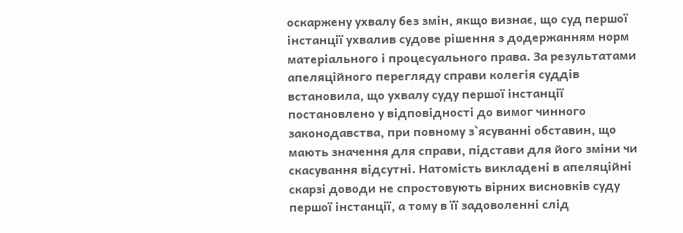оскаржену ухвалу без змін, якщо визнає, що суд першої інстанції ухвалив судове рішення з додержанням норм матеріального і процесуального права. За результатами апеляційного перегляду справи колегія суддів встановила, що ухвалу суду першої інстанції постановлено у відповідності до вимог чинного законодавства, при повному з`ясуванні обставин, що мають значення для справи, підстави для його зміни чи скасування відсутні. Натомість викладені в апеляційні скарзі доводи не спростовують вірних висновків суду першої інстанції, а тому в її задоволенні слід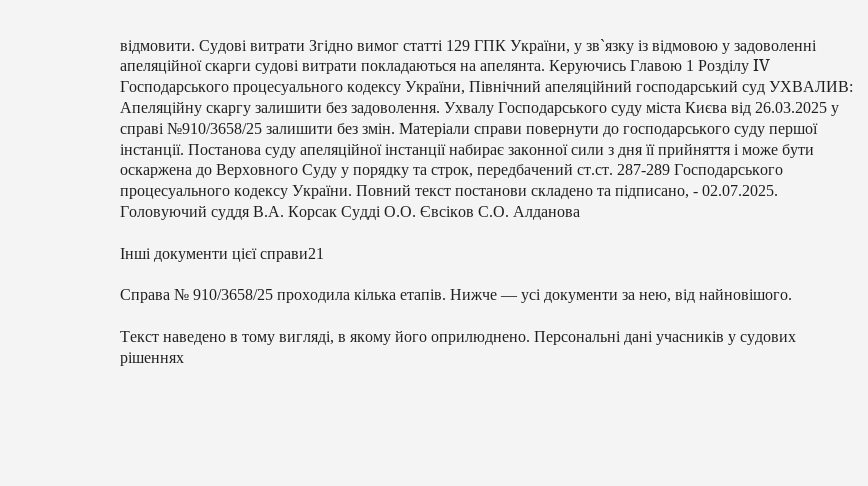відмовити. Судові витрати Згідно вимог статті 129 ГПК України, у зв`язку із відмовою у задоволенні апеляційної скарги судові витрати покладаються на апелянта. Керуючись Главою 1 Розділу IV Господарського процесуального кодексу України, Північний апеляційний господарський суд УХВАЛИВ: Апеляційну скаргу залишити без задоволення. Ухвалу Господарського суду міста Києва від 26.03.2025 у справі №910/3658/25 залишити без змін. Матеріали справи повернути до господарського суду першої інстанції. Постанова суду апеляційної інстанції набирає законної сили з дня її прийняття і може бути оскаржена до Верховного Суду у порядку та строк, передбачений ст.ст. 287-289 Господарського процесуального кодексу України. Повний текст постанови складено та підписано, - 02.07.2025. Головуючий суддя В.А. Корсак Судді О.О. Євсіков С.О. Алданова

Інші документи цієї справи21

Справа № 910/3658/25 проходила кілька етапів. Нижче — усі документи за нею, від найновішого.

Текст наведено в тому вигляді, в якому його оприлюднено. Персональні дані учасників у судових рішеннях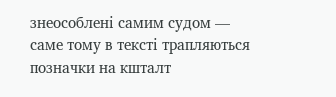знеособлені самим судом — саме тому в тексті трапляються позначки на кшталт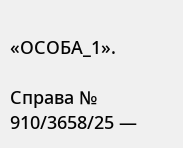«ОСОБА_1».

Справа № 910/3658/25 —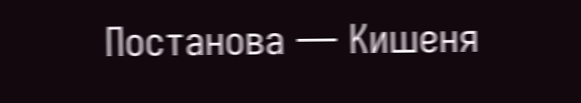Постанова — Кишеня